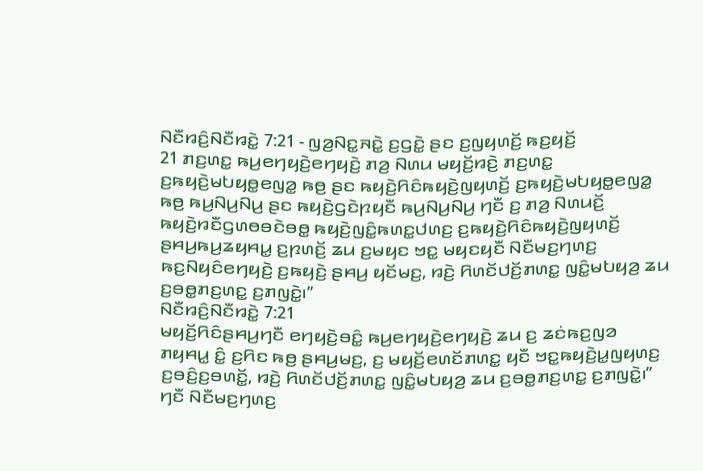ꤡꤢꤪꤙꤢꤨ꤬ꤡꤢꤪꤙꤢꤧ꤭ 7:21 - ꤜꤤ꤬ꤡꤢ꤭ꤏꤢꤧ꤭ ꤢ꤬ꤞꤢꤧ꤭ ꤔꤢ ꤢ꤬ꤜꤟꤛꤢꤩ꤬ ꤒꤢ꤬ꤟꤢꤩ꤬
21 ꤊꤢ꤬ꤛꤢ꤭ ꤒꤣ꤬ꤕꤚꤟꤢꤧ꤬ꤕꤚꤟꤢꤧ꤬ ꤊꤤ꤬ ꤡꤛꤣ ꤗꤟꤢꤩ꤬ꤙꤢꤧ꤬ ꤊꤢ꤬ꤛꤢ꤭ ꤢ꤬ꤒꤟꤢꤧ꤬ꤗꤝꤟꤥ꤭ꤕꤜꤤ꤭ ꤒꤥ꤬ ꤔꤢ ꤒꤟꤢꤧ꤬ꤖꤢꤨꤒꤟꤢꤧ꤬ꤜꤟꤛꤢꤩ꤬ ꤢ꤬ꤒꤟꤢꤧ꤬ꤗꤝꤟꤥ꤭ꤕꤜꤤ꤭ ꤒꤥ꤬ ꤒꤣ꤬ꤡꤣ꤬ꤡꤣ꤬ ꤔꤢ ꤒꤟꤢꤧ꤬ꤞꤢꤧꤐꤟꤢꤪ ꤒꤣ꤬ꤡꤣ꤬ꤡꤣ꤬ ꤚꤢꤪ ꤢ꤬ ꤊꤤ꤬ ꤡꤛꤣꤢꤩ꤬ ꤒꤟꤢꤧ꤬ꤙꤢꤪꤞꤛꤥꤋꤢꤧꤋꤥ꤭ ꤒꤟꤢꤧ꤬ꤜꤢꤨ꤭ꤒꤛꤢ꤭ꤓꤛꤢ꤬ ꤢ꤬ꤒꤟꤢꤧ꤬ꤖꤢꤨꤒꤟꤢꤧ꤬ꤜꤟꤛꤢꤩ꤬ ꤔꤌꤣ꤬ꤒꤣ꤬ꤘꤟꤌꤣ꤭ ꤢ꤬ꤐꤛꤢꤩ꤬ ꤘꤣ ꤢ꤬ꤗꤟꤢ ꤠꤢ꤭ ꤗꤟꤢꤟꤢꤪ ꤡꤢꤪꤗꤢ꤬ꤚꤛꤢ꤬ ꤒꤢ꤬ꤡꤟꤢꤨꤕꤚꤟꤢꤧ꤬ ꤢ꤬ꤒꤟꤢꤧ꤬ ꤔꤌꤣ꤬ ꤟꤢꤩꤗꤢ꤬, ꤙꤢꤧ꤬ ꤖꤛꤢꤩꤓꤢꤩ꤬ꤊꤛꤢ꤭ ꤜꤢꤨ꤭ꤗꤝꤟꤤ꤬ ꤘꤣ ꤢ꤬ꤋꤥ꤭ꤊꤢ꤬ꤛꤢ꤭ ꤢ꤬ꤊꤜꤢꤧ꤭꤯”
ꤡꤢꤪꤙꤢꤨ꤬ꤡꤢꤪꤙꤢꤧ꤭ 7:21
ꤗꤟꤢꤩ꤬ꤖꤢꤨꤔꤌꤣ꤬ꤚꤢꤪ ꤕꤚꤟꤢꤧ꤬ꤋꤢꤨ꤭ ꤒꤣ꤬ꤕꤚꤟꤢꤧ꤬ꤕꤚꤟꤢꤧ꤬ ꤘꤣ ꤢ꤬ ꤘꤢꤦꤒꤢ꤬ꤜꤤ ꤊꤟꤌꤣ꤭ ꤢꤨ꤭ ꤢ꤬ꤖꤢ ꤒꤥ꤬ ꤔꤌꤣ꤬ꤗꤢ꤬, ꤢ꤬ ꤗꤟꤢꤩ꤬ꤕꤛꤢꤩꤊꤛꤢ꤭ ꤟꤢꤪ ꤠꤢ꤭ꤒꤟꤢꤧ꤬ꤣ꤭ꤜꤟꤛꤢ꤬ ꤢ꤬ꤋꤢꤨ꤬ꤢ꤬ꤋꤛꤢꤩ꤭, ꤙꤢꤧ꤬ ꤖꤛꤢꤩꤓꤢꤩ꤬ꤊꤛꤢ꤭ ꤜꤢꤨ꤭ꤗꤝꤟꤤ꤬ ꤘꤣ ꤢ꤬ꤋꤥ꤭ꤊꤢ꤬ꤛꤢ꤭ ꤢ꤬ꤊꤜꤢꤧ꤭꤯”
ꤚꤢꤪ ꤡꤢꤪꤗꤢ꤬ꤚꤛꤢ꤬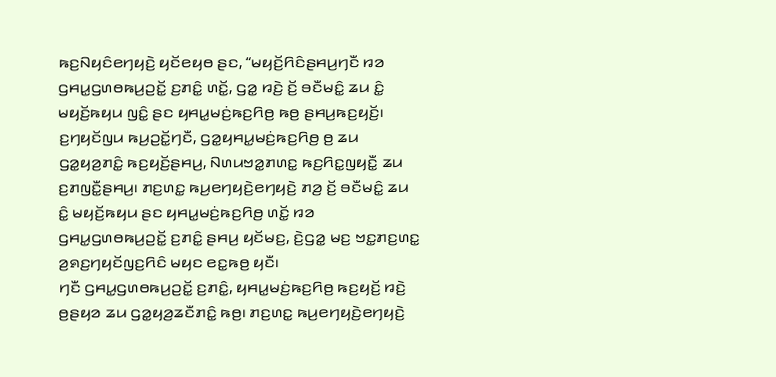ꤒꤢ꤬ꤡꤟꤢꤨꤕꤚꤟꤢꤧ꤬ ꤟꤢꤩꤕꤟꤥ ꤔꤢ, “ꤗꤟꤢꤩ꤬ꤖꤢꤨꤔꤌꤣ꤬ꤚꤢꤪ ꤙꤤ ꤞꤌꤣ꤭ꤞꤛꤥꤒꤣ꤬ꤑꤢꤩ꤭ ꤢ꤬ꤊꤢꤨ꤭ ꤛꤢꤩ꤭, ꤞꤤ꤭ ꤙꤢꤧ꤬ ꤢꤩ꤬ ꤋꤢꤪꤗꤢꤨ꤭ ꤘꤣ ꤢꤨ꤭ ꤗꤟꤢꤩ꤬ꤒꤟꤣ ꤜꤢꤨ꤭ ꤔꤢ ꤟꤌꤣ꤭ꤗꤢꤦ꤬ꤒꤢ꤬ꤖꤥ꤬ ꤒꤥ꤬ ꤔꤌꤣ꤬ꤒꤢ꤬ꤟꤢꤩ꤬꤯ ꤢ꤬ꤚꤟꤢꤩꤜꤣ ꤒꤣ꤬ꤑꤢꤩ꤭ꤚꤢꤪ, ꤞꤤ꤭ꤟꤌꤣ꤭ꤗꤢꤦ꤬ꤒꤢ꤬ꤖꤥ꤬ ꤥ꤬ ꤘꤣ ꤞꤤ꤭ꤟꤤ꤬ꤊꤢꤨ꤭ ꤒꤢ꤬ꤟꤢꤩ꤬ꤔꤌꤣ꤬, ꤡꤛꤣꤠꤤ꤭ꤊꤛꤢ꤭ ꤒꤢ꤬ꤖꤢ꤭ꤜꤟꤢꤪ꤭ ꤘꤣ ꤢ꤬ꤊꤜꤢꤪ꤭ꤔꤌꤣ꤬꤯ ꤊꤢ꤬ꤛꤢ꤭ ꤒꤣ꤬ꤕꤚꤟꤢꤧ꤬ꤕꤚꤟꤢꤧ꤬ ꤊꤤ꤬ ꤢꤩ꤬ ꤋꤢꤪꤗꤢꤨ꤭ ꤘꤣ ꤢꤨ꤭ ꤗꤟꤢꤩ꤬ꤒꤟꤣ ꤔꤢ ꤟꤌꤣ꤭ꤗꤢꤦ꤬ꤒꤢ꤬ꤖꤥ꤬ ꤛꤢꤩ꤭ ꤙꤤ ꤞꤌꤣ꤭ꤞꤛꤥꤒꤣ꤬ꤑꤢꤩ꤭ ꤢ꤬ꤊꤢꤨ꤭ ꤔꤌꤣ꤬ ꤟꤢꤩꤗꤢ꤬, ꤢꤧ꤬ꤞꤤ꤭ ꤗꤢ꤬ ꤠꤢ꤭ꤊꤢ꤬ꤛꤢ꤭ ꤤ꤬ꤎꤢ꤬ꤚꤟꤢꤩꤜꤢ꤬ꤖꤢꤨ ꤗꤟꤢ ꤕꤢ꤭ꤒꤥ꤬ ꤟꤢꤪ꤯
ꤚꤢꤪ ꤞꤌꤣ꤭ꤞꤛꤥꤒꤣ꤬ꤑꤢꤩ꤭ ꤢ꤬ꤊꤢꤨ꤭, ꤟꤌꤣ꤭ꤗꤢꤦ꤬ꤒꤢ꤬ꤖꤥ꤬ ꤒꤢ꤬ꤟꤢꤩ꤬ ꤙꤢꤧ꤬ ꤥ꤬ꤔꤟꤤ ꤘꤣ ꤞꤤ꤭ꤟꤤ꤬ꤘꤢꤪꤊꤢꤨ꤭ ꤒꤥ꤬꤯ ꤊꤢ꤬ꤛꤢ꤭ ꤒꤣ꤬ꤕꤚꤟꤢꤧ꤬ꤕꤚꤟꤢꤧ꤬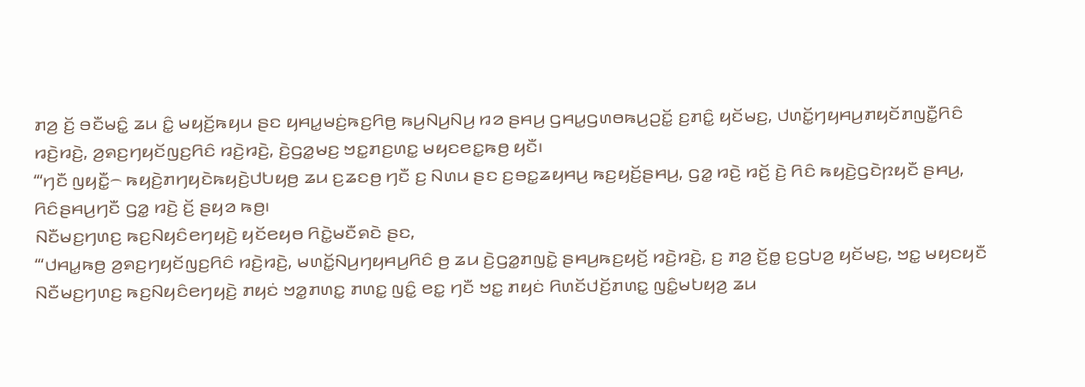ꤊꤤ꤬ ꤢꤩ꤬ ꤋꤢꤪꤗꤢꤨ꤭ ꤘꤣ ꤢꤨ꤭ ꤗꤟꤢꤩ꤬ꤒꤟꤣ ꤔꤢ ꤟꤌꤣ꤭ꤗꤢꤦ꤬ꤒꤢ꤬ꤖꤥ꤬ ꤒꤣ꤬ꤡꤣ꤬ꤡꤣ꤬ ꤙꤤ ꤔꤌꤣ꤬ ꤞꤌꤣ꤭ꤞꤛꤥꤒꤣ꤬ꤑꤢꤩ꤭ ꤢ꤬ꤊꤢꤨ꤭ ꤟꤢꤩꤗꤢ꤬, ꤓꤛꤢꤩ꤭ꤚꤟꤌꤣ꤬ꤊꤟꤢꤩꤊꤜꤢꤪ꤭ꤖꤢꤨ ꤙꤢꤧ꤬ꤙꤢꤧ꤬, ꤤ꤬ꤎꤢ꤬ꤚꤟꤢꤩꤜꤢ꤬ꤖꤢꤨ ꤙꤢꤧ꤬ꤙꤢꤧ꤬, ꤢꤧ꤬ꤞꤤ꤭ꤗꤢ꤬ ꤠꤢ꤭ꤊꤢ꤬ꤛꤢ꤭ ꤗꤟꤢꤕꤢ꤭ꤒꤥ꤬ ꤟꤢꤪ꤯
“‘ꤚꤢꤪ ꤜꤟꤢꤪ꤭꤮ ꤒꤟꤢꤧ꤬ꤊꤚꤟꤢꤧꤒꤟꤢꤧ꤬ꤓꤝꤟꤥ꤬ ꤘꤣ ꤢ꤬ꤘꤢꤥ꤬ ꤚꤢꤪ ꤢ꤬ ꤡꤛꤣ ꤔꤢ ꤢ꤬ꤋꤢ꤭ꤘꤟꤌꤣ꤬ ꤒꤢ꤬ꤟꤢꤩ꤬ꤔꤌꤣ꤬, ꤞꤤ꤭ ꤙꤢꤧ꤬ ꤙꤢꤩ꤬ ꤢꤧ꤬ ꤖꤢꤨ ꤒꤟꤢꤧ꤬ꤞꤢꤧꤐꤟꤢꤪ ꤔꤌꤣ꤬, ꤖꤢꤨꤔꤌꤣ꤬ꤚꤢꤪ ꤞꤤ꤭ ꤙꤢꤧ꤬ ꤢꤩ꤬ ꤔꤟꤤ ꤒꤥ꤬꤯
ꤡꤢꤪꤗꤢ꤬ꤚꤛꤢ꤬ ꤒꤢ꤬ꤡꤟꤢꤨꤕꤚꤟꤢꤧ꤬ ꤟꤢꤩꤕꤟꤥ ꤖꤢꤧ꤭ꤗꤢꤪꤎꤢꤧ ꤔꤢ,
“‘ꤓꤌꤣ꤭ꤒꤥ꤬ ꤤ꤬ꤎꤢ꤬ꤚꤟꤢꤩꤜꤢ꤬ꤖꤢꤨ ꤙꤢꤧ꤬ꤙꤢꤧ꤬, ꤗꤛꤢꤩ꤭ꤡꤣ꤬ꤚꤟꤌꤣ꤬ꤖꤢꤨ ꤥ꤬ ꤘꤣ ꤢꤧ꤬ꤞꤤ꤭ꤊꤜꤢꤧ꤭ ꤔꤌꤣ꤬ꤒꤢ꤬ꤟꤢꤩ꤬ ꤙꤢꤧ꤬ꤙꤢꤧ꤬, ꤢ꤬ ꤊꤤ꤬ ꤢꤩ꤬ꤥ꤭ ꤢ꤬ꤞꤝꤤ꤬ ꤟꤢꤩꤗꤢ꤬, ꤠꤢ꤭ ꤗꤟꤢꤟꤢꤪ ꤡꤢꤪꤗꤢ꤬ꤚꤛꤢ꤬ ꤒꤢ꤬ꤡꤟꤢꤨꤕꤚꤟꤢꤧ꤬ ꤊꤟꤢꤦ ꤠꤤ꤭ꤊꤛꤢ꤭ ꤊꤛꤢ꤭ ꤜꤢꤨ꤭ ꤕꤢ꤭ ꤚꤢꤪ ꤠꤢ꤭ ꤊꤟꤢꤦ ꤖꤛꤢꤩꤓꤢꤩ꤬ꤊꤛꤢ꤭ ꤜꤢꤨ꤭ꤗꤝꤟꤤ꤬ ꤘꤣ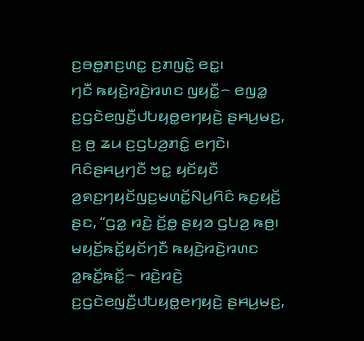ꤢ꤬ꤋꤥ꤭ꤊꤢ꤬ꤛꤢ꤭ ꤢ꤬ꤊꤜꤢꤧ꤭ ꤕꤢ꤭꤯
ꤚꤢꤪ ꤒꤟꤢꤧ꤬ꤙꤢꤧ꤬ꤙꤛꤢ ꤜꤟꤢꤪ꤭꤮ ꤕꤜꤤ꤭ ꤢ꤬ꤞꤢꤧꤕꤜꤢꤪ꤬ꤓꤝꤟꤥ꤭ꤕꤚꤟꤢꤧ꤬ ꤔꤌꤣ꤬ꤗꤢ꤬, ꤢ꤬ ꤥ꤬ ꤘꤣ ꤢ꤬ꤞꤝꤤ꤬ꤊꤢꤨ꤭ ꤕꤚꤢꤧ꤯ ꤖꤢꤨꤔꤌꤣ꤬ꤚꤢꤪ ꤠꤢ꤭ ꤟꤢꤩꤟꤢꤪ ꤤ꤬ꤎꤢ꤬ꤚꤟꤢꤩꤜꤢ꤬ꤗꤛꤢꤩ꤭ꤡꤣ꤬ꤖꤢꤨ ꤒꤢ꤬ꤟꤢꤩ꤬ ꤔꤢ, “ꤞꤤ꤭ ꤙꤢꤧ꤬ ꤢꤩ꤬ꤥ꤭ ꤔꤟꤤ ꤞꤝꤤ꤬ ꤒꤥ꤬꤯ ꤗꤟꤢꤩ꤬ꤒꤢꤩ꤭ꤟꤢꤩꤚꤢꤪ ꤒꤟꤢꤧ꤬ꤙꤢꤧ꤬ꤙꤛꤢ ꤤ꤭ꤒꤢꤩ꤭ꤒꤢꤩ꤭꤮ ꤙꤢꤧ꤬ꤙꤢꤧ꤬ ꤢ꤬ꤞꤢꤧꤕꤜꤢꤪ꤬ꤓꤝꤟꤥ꤭ꤕꤚꤟꤢꤧ꤬ ꤔꤌꤣ꤬ꤗꤢ꤬,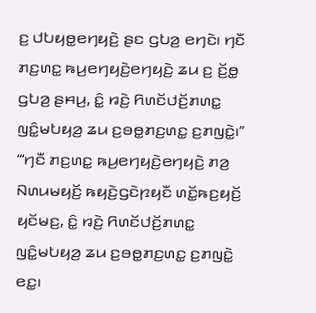ꤢ꤬ ꤓꤝꤟꤥ꤭ꤕꤚꤟꤢꤧ꤬ ꤔꤢ ꤞꤝꤤ꤬ ꤕꤚꤢꤧ꤯ ꤚꤢꤪ ꤊꤢ꤬ꤛꤢ꤭ ꤒꤣ꤬ꤕꤚꤟꤢꤧ꤬ꤕꤚꤟꤢꤧ꤬ ꤘꤣ ꤢ꤬ ꤢꤩ꤬ꤥ꤭ ꤞꤝꤤ꤬ ꤔꤌꤣ꤬, ꤢꤨ꤭ ꤙꤢꤧ꤬ ꤖꤛꤢꤩꤓꤢꤩ꤬ꤊꤛꤢ꤭ ꤜꤢꤨ꤭ꤗꤝꤟꤤ꤬ ꤘꤣ ꤢ꤬ꤋꤥ꤭ꤊꤢ꤬ꤛꤢ꤭ ꤢ꤬ꤊꤜꤢꤧ꤭꤯”
“‘ꤚꤢꤪ ꤊꤢ꤬ꤛꤢ꤭ ꤒꤣ꤬ꤕꤚꤟꤢꤧ꤬ꤕꤚꤟꤢꤧ꤬ ꤊꤤ꤬ ꤡꤛꤣꤗꤟꤢꤩ꤬ ꤒꤟꤢꤧ꤬ꤞꤢꤧꤐꤟꤢꤪ ꤛꤢꤩ꤭ꤒꤢ꤬ꤟꤢꤩ꤬ ꤟꤢꤩꤗꤢ꤬, ꤢꤨ꤭ ꤙꤢꤧ꤬ ꤖꤛꤢꤩꤓꤢꤩ꤬ꤊꤛꤢ꤭ ꤜꤢꤨ꤭ꤗꤝꤟꤤ꤬ ꤘꤣ ꤢ꤬ꤋꤥ꤭ꤊꤢ꤬ꤛꤢ꤭ ꤢ꤬ꤊꤜꤢꤧ꤭ ꤕꤢ꤭꤯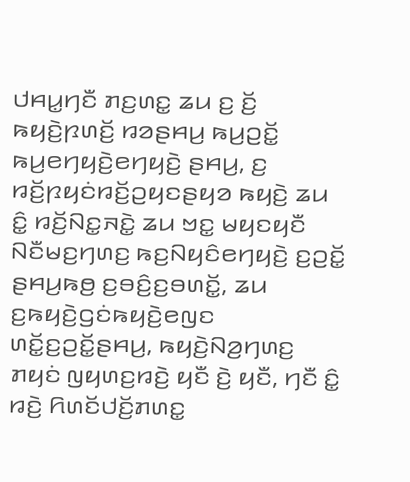ꤓꤌꤣ꤭ꤚꤢꤪ ꤊꤢ꤬ꤛꤢ꤭ ꤘꤣ ꤢ꤬ ꤢꤩ꤬ ꤒꤟꤢꤧ꤬ꤐꤛꤢꤩ꤬ ꤙꤤꤔꤌꤣ꤬ ꤒꤣ꤬ꤑꤢꤩ꤭ ꤒꤣ꤬ꤕꤚꤟꤢꤧ꤬ꤕꤚꤟꤢꤧ꤬ ꤔꤌꤣ꤬, ꤢ꤬ ꤙꤢꤩ꤬ꤐꤟꤢꤦꤙꤢꤩ꤬ꤑꤟꤢꤔꤟꤤ ꤒꤟꤢꤧ꤬ ꤘꤣ ꤢꤨ꤭ ꤙꤢꤩ꤬ꤡꤢ꤭ꤏꤢꤧ꤭ ꤘꤣ ꤠꤢ꤭ ꤗꤟꤢꤟꤢꤪ ꤡꤢꤪꤗꤢ꤬ꤚꤛꤢ꤬ ꤒꤢ꤬ꤡꤟꤢꤨꤕꤚꤟꤢꤧ꤬ ꤢ꤬ꤑꤢꤩ꤭ ꤔꤌꤣ꤬ꤒꤥ꤬ ꤢ꤬ꤋꤢꤨ꤬ꤢ꤬ꤋꤛꤢꤩ꤭, ꤘꤣ ꤢ꤬ꤒꤟꤢꤧ꤬ꤞꤢꤦꤒꤟꤢꤧ꤬ꤕꤜꤢ ꤛꤢꤩ꤭ꤢ꤬ꤑꤢꤩ꤭ꤔꤌꤣ꤬, ꤒꤟꤢꤧ꤬ꤡꤤ꤬ꤚꤛꤢ꤬ ꤊꤟꤢꤦ ꤜꤟꤛꤢ꤬ꤙꤢꤧ꤬ ꤟꤢꤪ ꤢꤧ꤬ ꤟꤢꤪ, ꤚꤢꤪ ꤢꤨ꤭ ꤙꤢꤧ꤬ ꤖꤛꤢꤩꤓꤢꤩ꤬ꤊꤛꤢ꤭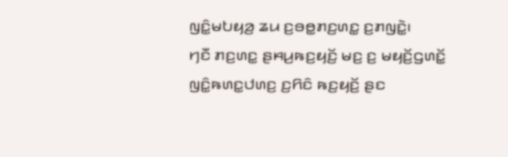ꤜꤢꤨ꤭ꤗꤝꤟꤤ꤬ ꤘꤣ ꤢ꤬ꤋꤥ꤭ꤊꤢ꤬ꤛꤢ꤭ ꤢ꤬ꤊꤜꤢꤧ꤭꤯
ꤚꤢꤪ ꤊꤢ꤬ꤛꤢ꤭ ꤔꤌꤣ꤬ꤒꤢ꤬ꤟꤢꤩ꤬ ꤗꤢ꤬ ꤢ꤬ ꤗꤟꤢꤩ꤬ꤞꤛꤢꤩ꤭ ꤜꤢꤨ꤭ꤒꤛꤢ꤭ꤓꤛꤢ꤬ ꤢ꤬ꤖꤢꤨ ꤒꤢ꤬ꤟꤢꤩ꤬ ꤔꤢ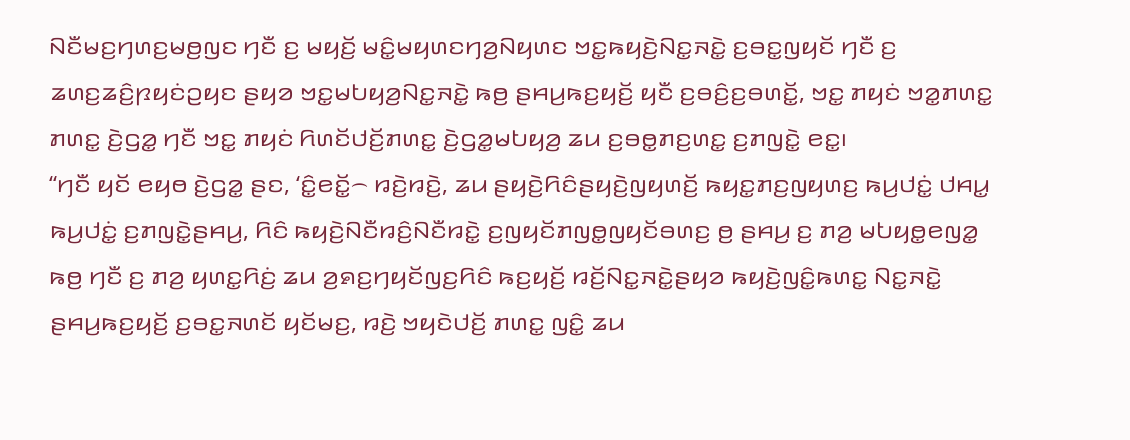ꤡꤢꤪꤗꤢ꤬ꤚꤛꤢ꤬ꤗꤥ꤬ꤜꤢ ꤚꤢꤪ ꤢ꤬ ꤗꤟꤢꤩ꤬ ꤗꤢꤨ꤭ꤗꤟꤛꤢꤚꤤ꤬ꤡꤟꤛꤢ ꤠꤢ꤭ꤒꤟꤢꤧ꤬ꤡꤢ꤭ꤏꤢꤧ꤭ ꤢ꤬ꤋꤢ꤭ꤜꤟꤢꤩ ꤚꤢꤪ ꤢ꤬ ꤘꤛꤢ꤬ꤘꤢꤨ꤬ꤐꤟꤢꤦꤑꤟꤢ ꤔꤟꤤ ꤠꤢ꤭ꤗꤝꤟꤤ꤬ꤡꤢ꤭ꤏꤢꤧ꤭ ꤒꤥ꤬ ꤔꤌꤣ꤬ꤒꤢ꤬ꤟꤢꤩ꤬ ꤟꤢꤪ ꤢ꤬ꤋꤢꤨ꤬ꤢ꤬ꤋꤛꤢꤩ꤭, ꤠꤢ꤭ ꤊꤟꤢꤦ ꤠꤤ꤭ꤊꤛꤢ꤭ ꤊꤛꤢ꤭ ꤢꤧ꤬ꤞꤤ꤭ ꤚꤢꤪ ꤠꤢ꤭ ꤊꤟꤢꤦ ꤖꤛꤢꤩꤓꤢꤩ꤬ꤊꤛꤢ꤭ ꤢꤧ꤬ꤞꤤ꤭ꤗꤝꤟꤤ꤬ ꤘꤣ ꤢ꤬ꤋꤥ꤭ꤊꤢ꤬ꤛꤢ꤭ ꤢ꤬ꤊꤜꤢꤧ꤭ ꤕꤢ꤭꤯
“ꤚꤢꤪ ꤟꤢꤩ ꤕꤟꤥ ꤢꤧ꤬ꤞꤤ꤭ ꤔꤢ, ‘ꤢꤨ꤭ꤕꤢꤩ꤭꤮ ꤙꤢꤧ꤬ꤙꤢꤧ꤬, ꤘꤣ ꤔꤟꤢꤧ꤬ꤖꤢꤨꤔꤟꤢꤧ꤬ꤜꤟꤛꤢꤩ꤬ ꤒꤟꤢ꤭ꤊꤢ꤬ꤜꤟꤛꤢ꤬ ꤒꤣ꤬ꤓꤢꤦ꤭ ꤓꤌꤣ꤭ ꤒꤣ꤬ꤓꤢꤦ꤭ ꤢ꤬ꤊꤜꤢꤧ꤭ꤔꤌꤣ꤬, ꤖꤢꤨ ꤒꤟꤢꤧ꤬ꤡꤢꤪꤙꤢꤨ꤬ꤡꤢꤪꤙꤢꤧ꤭ ꤢ꤬ꤜꤟꤢꤩꤊꤜꤥ꤭ꤜꤟꤢꤩꤋꤛꤢ꤬ ꤥ꤬ ꤔꤌꤣ꤬ ꤢ꤬ ꤊꤤ꤬ ꤗꤝꤟꤥ꤭ꤕꤜꤤ꤭ ꤒꤥ꤬ ꤚꤢꤪ ꤢ꤬ ꤊꤤ꤬ ꤟꤛꤢ꤭ꤖꤢꤦ꤬ ꤘꤣ ꤤ꤬ꤎꤢ꤬ꤚꤟꤢꤩꤜꤢ꤬ꤖꤢꤨ ꤒꤢ꤬ꤟꤢꤩ꤬ ꤙꤢꤩ꤬ꤡꤢ꤭ꤏꤢꤧ꤭ꤔꤟꤤ ꤒꤟꤢꤧ꤬ꤜꤢꤨ꤭ꤒꤛꤢ꤭ ꤡꤢ꤭ꤏꤢꤧ꤭ ꤔꤌꤣ꤬ꤒꤢ꤬ꤟꤢꤩ꤬ ꤢ꤬ꤋꤢ꤭ꤏꤛꤢꤩ ꤟꤢꤩꤗꤢ꤬, ꤙꤢꤧ꤬ ꤠꤟꤢꤧꤓꤢꤩ꤬ ꤊꤛꤢ꤭ ꤜꤢꤨ꤭ ꤘꤣ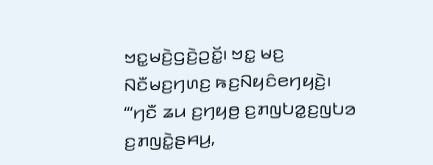ꤠꤢ꤭ꤗꤢꤧ꤬ꤞꤢꤧ꤬ꤑꤢꤩ꤭꤯ ꤠꤢ꤭ ꤗꤢ꤬ ꤡꤢꤪꤗꤢ꤬ꤚꤛꤢ꤬ ꤒꤢ꤬ꤡꤟꤢꤨꤕꤚꤟꤢꤧ꤬꤯
“‘ꤚꤢꤪ ꤘꤣ ꤢ꤬ꤚꤟꤥ꤬ ꤢ꤬ꤊꤜꤝꤤ꤭ꤢ꤬ꤜꤝꤤ ꤢ꤬ꤊꤜꤢꤧ꤭ꤔꤌꤣ꤬,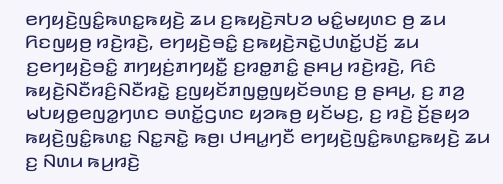ꤕꤚꤟꤢꤧ꤬ꤜꤢꤨ꤭ꤒꤛꤢ꤭ꤒꤟꤢꤧ꤬ ꤘꤣ ꤢ꤬ꤒꤟꤢꤧ꤬ꤏꤝꤤ ꤗꤢꤨ꤭ꤗꤟꤛꤢ ꤥ꤬ ꤘꤣ ꤖꤢꤜꤟꤥ꤬ ꤙꤢꤧ꤬ꤙꤢꤧ꤬, ꤕꤚꤟꤢꤧ꤬ꤋꤢꤨ꤭ ꤢ꤬ꤒꤟꤢꤧ꤬ꤏꤢꤧ꤭ꤓꤛꤢꤩ꤭ꤓꤢꤩ꤬ ꤘꤣ ꤢ꤬ꤕꤚꤟꤢꤧ꤬ꤋꤢꤨ꤭ ꤊꤚꤟꤢꤦ꤬ꤊꤚꤟꤢꤪ꤭ ꤢ꤬ꤙꤥ꤭ꤊꤢꤨ꤭ ꤔꤌꤣ꤬ ꤙꤢꤧ꤬ꤙꤢꤧ꤬, ꤖꤢꤨ ꤒꤟꤢꤧ꤬ꤡꤢꤪꤙꤢꤨ꤬ꤡꤢꤪꤙꤢꤧ꤭ ꤢ꤬ꤜꤟꤢꤩꤊꤜꤥ꤭ꤜꤟꤢꤩꤋꤛꤢ꤬ ꤥ꤬ ꤔꤌꤣ꤬, ꤢ꤬ ꤊꤤ꤬ ꤗꤝꤟꤥ꤭ꤕꤜꤤ꤭ꤚꤛꤢ ꤋꤛꤢꤩ꤭ꤞꤛꤢ ꤟꤤꤒꤥ꤬ ꤟꤢꤩꤗꤢ꤬, ꤢ꤬ ꤙꤢꤧ꤬ ꤢꤩ꤬ꤔꤟꤤ ꤒꤟꤢꤧ꤬ꤜꤢꤨ꤭ꤒꤛꤢ꤭ ꤡꤢ꤭ꤏꤢꤧ꤭ ꤒꤥ꤬꤯ ꤓꤌꤣ꤭ꤚꤢꤪ ꤕꤚꤟꤢꤧ꤬ꤜꤢꤨ꤭ꤒꤛꤢ꤭ꤒꤟꤢꤧ꤬ ꤘꤣ ꤢ꤬ ꤡꤛꤣ ꤒꤣ꤬ꤙꤢꤧ꤬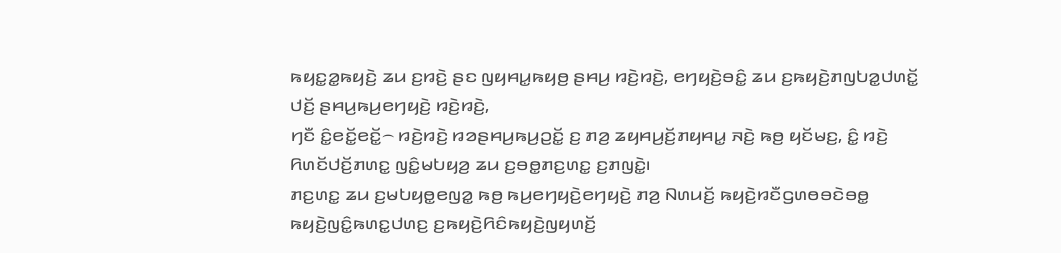ꤒꤟꤢ꤭ꤤ꤭ꤒꤟꤢꤧ꤬ ꤘꤣ ꤢ꤬ꤙꤢꤧ꤬ ꤔꤢ ꤜꤟꤌꤣ꤭ꤒꤟꤥ꤬ ꤔꤌꤣ꤬ ꤙꤢꤧ꤬ꤙꤢꤧ꤬, ꤕꤚꤟꤢꤧ꤬ꤋꤢꤨ꤭ ꤘꤣ ꤢ꤬ꤒꤟꤢꤧ꤬ꤊꤜꤝꤤ꤭ꤓꤛꤢꤩ꤭ ꤓꤢꤩ꤬ ꤔꤌꤣ꤬ꤒꤣ꤬ꤕꤚꤟꤢꤧ꤬ ꤙꤢꤧ꤬ꤙꤢꤧ꤬,
ꤚꤢꤪ ꤢꤨ꤭ꤕꤢꤩ꤭ꤕꤢꤩ꤭꤮ ꤙꤢꤧ꤬ꤙꤢꤧ꤬ ꤙꤤꤔꤌꤣ꤬ꤒꤣ꤬ꤑꤢꤩ꤭ ꤢ꤬ ꤊꤤ꤬ ꤘꤟꤌꤣ꤬ꤢꤩ꤬ꤊꤟꤌꤣ꤭ ꤏꤢꤧ꤬ ꤒꤥ꤬ ꤟꤢꤩꤗꤢ꤬, ꤢꤨ꤭ ꤙꤢꤧ꤬ ꤖꤛꤢꤩꤓꤢꤩ꤬ꤊꤛꤢ꤭ ꤜꤢꤨ꤭ꤗꤝꤟꤤ꤬ ꤘꤣ ꤢ꤬ꤋꤥ꤭ꤊꤢ꤬ꤛꤢ꤭ ꤢ꤬ꤊꤜꤢꤧ꤭꤯
ꤊꤢ꤬ꤛꤢ꤭ ꤘꤣ ꤢ꤬ꤗꤝꤟꤥ꤭ꤕꤜꤤ꤭ ꤒꤥ꤬ ꤒꤣ꤬ꤕꤚꤟꤢꤧ꤬ꤕꤚꤟꤢꤧ꤬ ꤊꤤ꤬ ꤡꤛꤣꤢꤩ꤬ ꤒꤟꤢꤧ꤬ꤙꤢꤪꤞꤛꤥꤋꤢꤧꤋꤥ꤭ ꤒꤟꤢꤧ꤬ꤜꤢꤨ꤭ꤒꤛꤢ꤭ꤓꤛꤢ꤬ ꤢ꤬ꤒꤟꤢꤧ꤬ꤖꤢꤨꤒꤟꤢꤧ꤬ꤜꤟꤛꤢꤩ꤬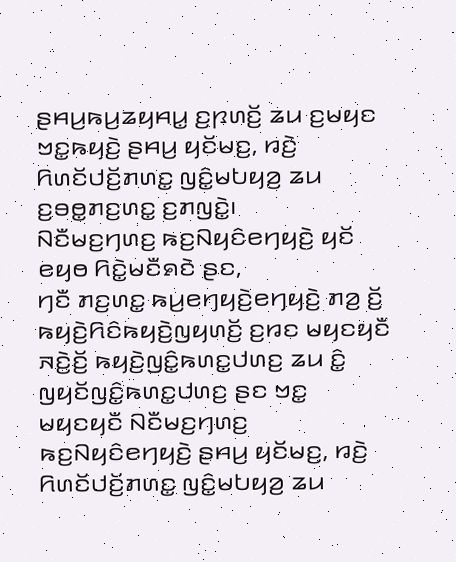ꤔꤌꤣ꤬ꤒꤣ꤬ꤘꤟꤌꤣ꤭ ꤢ꤬ꤐꤛꤢꤩ꤬ ꤘꤣ ꤢ꤬ꤗꤟꤢ ꤠꤢ꤭ꤒꤟꤢꤧ꤬ ꤔꤌꤣ꤬ ꤟꤢꤩꤗꤢ꤬, ꤙꤢꤧ꤬ ꤖꤛꤢꤩꤓꤢꤩ꤬ꤊꤛꤢ꤭ ꤜꤢꤨ꤭ꤗꤝꤟꤤ꤬ ꤘꤣ ꤢ꤬ꤋꤥ꤭ꤊꤢ꤬ꤛꤢ꤭ ꤢ꤬ꤊꤜꤢꤧ꤭꤯
ꤡꤢꤪꤗꤢ꤬ꤚꤛꤢ꤬ ꤒꤢ꤬ꤡꤟꤢꤨꤕꤚꤟꤢꤧ꤬ ꤟꤢꤩ ꤕꤟꤥ ꤖꤢꤧ꤭ꤗꤢꤪꤎꤢꤧ ꤔꤢ,
ꤚꤢꤪ ꤊꤢ꤬ꤛꤢ꤭ ꤒꤣ꤬ꤕꤚꤟꤢꤧ꤬ꤕꤚꤟꤢꤧ꤬ ꤊꤤ꤬ ꤢꤩ꤬ ꤒꤟꤢꤧ꤬ꤖꤢꤨꤒꤟꤢꤧ꤬ꤜꤟꤛꤢꤩ꤬ ꤢ꤬ꤙꤢ ꤗꤟꤢꤟꤢꤪ ꤏꤢꤧ꤬ꤢꤩ꤬ ꤒꤟꤢꤧ꤬ꤜꤢꤨ꤭ꤒꤛꤢ꤭ꤓꤛꤢ꤬ ꤘꤣ ꤢꤨ꤭ ꤜꤟꤢꤩꤜꤢꤨ꤭ꤒꤛꤢ꤭ꤓꤛꤢ꤬ ꤔꤢ ꤠꤢ꤭ ꤗꤟꤢꤟꤢꤪ ꤡꤢꤪꤗꤢ꤬ꤚꤛꤢ꤬ ꤒꤢ꤬ꤡꤟꤢꤨꤕꤚꤟꤢꤧ꤬ ꤔꤌꤣ꤬ ꤟꤢꤩꤗꤢ꤬, ꤙꤢꤧ꤬ ꤖꤛꤢꤩꤓꤢꤩ꤬ꤊꤛꤢ꤭ ꤜꤢꤨ꤭ꤗꤝꤟꤤ꤬ ꤘꤣ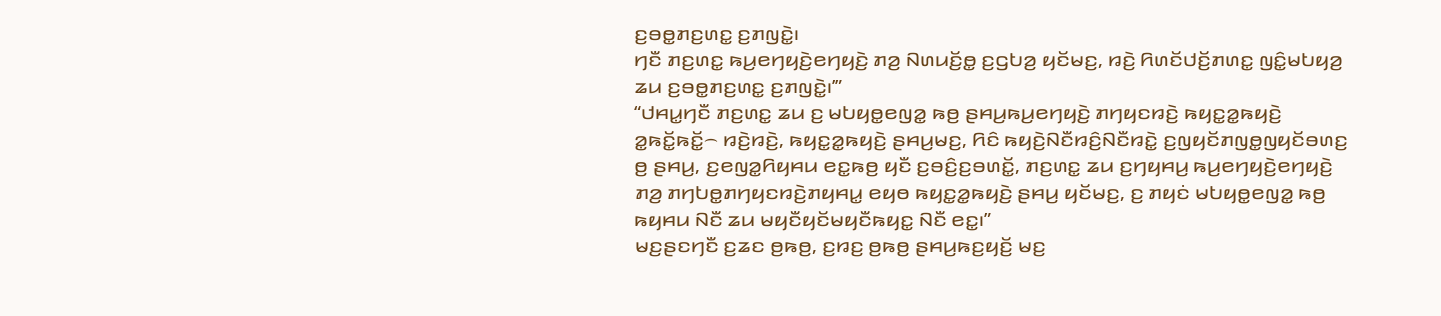ꤢ꤬ꤋꤥ꤭ꤊꤢ꤬ꤛꤢ꤭ ꤢ꤬ꤊꤜꤢꤧ꤭꤯
ꤚꤢꤪ ꤊꤢ꤬ꤛꤢ꤭ ꤒꤣ꤬ꤕꤚꤟꤢꤧ꤬ꤕꤚꤟꤢꤧ꤬ ꤊꤤ꤬ ꤡꤛꤣꤢꤩ꤬ꤥ꤭ ꤢ꤬ꤞꤝꤤ꤬ ꤟꤢꤩꤗꤢ꤬, ꤙꤢꤧ꤬ ꤖꤛꤢꤩꤓꤢꤩ꤬ꤊꤛꤢ꤭ ꤜꤢꤨ꤭ꤗꤝꤟꤤ꤬ ꤘꤣ ꤢ꤬ꤋꤥ꤭ꤊꤢ꤬ꤛꤢ꤭ ꤢ꤬ꤊꤜꤢꤧ꤭꤯’”
“ꤓꤌꤣ꤭ꤚꤢꤪ ꤊꤢ꤬ꤛꤢ꤭ ꤘꤣ ꤢ꤬ ꤗꤝꤟꤥ꤭ꤕꤜꤤ꤭ ꤒꤥ꤬ ꤔꤌꤣ꤬ꤒꤣ꤬ꤕꤚꤟꤢꤧ꤬ ꤊꤚꤟꤢꤙꤢꤧ꤬ ꤒꤟꤢ꤭ꤤ꤭ꤒꤟꤢꤧ꤬ ꤤ꤭ꤒꤢꤩ꤭ꤒꤢꤩ꤭꤮ ꤙꤢꤧ꤬ꤙꤢꤧ꤬, ꤒꤟꤢ꤭ꤤ꤭ꤒꤟꤢꤧ꤬ ꤔꤌꤣ꤬ꤗꤢ꤬, ꤖꤢꤨ ꤒꤟꤢꤧ꤬ꤡꤢꤪꤙꤢꤨ꤬ꤡꤢꤪꤙꤢꤧ꤭ ꤢ꤬ꤜꤟꤢꤩꤊꤜꤥ꤭ꤜꤟꤢꤩꤋꤛꤢ꤬ ꤥ꤬ ꤔꤌꤣ꤬, ꤢ꤬ꤕꤜꤤ꤭ꤖꤟꤌꤣ ꤕꤢ꤭ꤒꤥ꤬ ꤟꤢꤪ ꤢ꤬ꤋꤢꤨ꤬ꤢ꤬ꤋꤛꤢꤩ꤭, ꤊꤢ꤬ꤛꤢ꤭ ꤘꤣ ꤢ꤬ꤚꤟꤌꤣ꤬ ꤒꤣ꤬ꤕꤚꤟꤢꤧ꤬ꤕꤚꤟꤢꤧ꤬ ꤊꤤ꤬ ꤊꤚꤝꤥ꤭ꤊꤚꤟꤢꤙꤢꤧ꤬ꤊꤟꤌꤣ꤭ ꤕꤟꤥ ꤒꤟꤢ꤭ꤤ꤭ꤒꤟꤢꤧ꤬ ꤔꤌꤣ꤬ ꤟꤢꤩꤗꤢ꤬, ꤢ꤬ ꤊꤟꤢꤦ ꤗꤝꤟꤥ꤭ꤕꤜꤤ꤭ ꤒꤥ꤬ ꤒꤟꤌꤣ ꤡꤢꤪ ꤘꤣ ꤗꤟꤢꤪꤟꤢꤩꤗꤟꤢꤪꤒꤟꤢ꤭ ꤡꤢꤪ ꤕꤢ꤭꤯”
ꤗꤢ꤬ꤔꤢꤚꤢꤪ ꤢ꤬ꤘꤢ ꤥ꤬ꤒꤥ꤬, ꤢ꤬ꤙꤢ꤬ ꤥ꤬ꤒꤥ꤬ ꤔꤌꤣ꤬ꤒꤢ꤬ꤟꤢꤩ꤬ ꤗꤢ꤬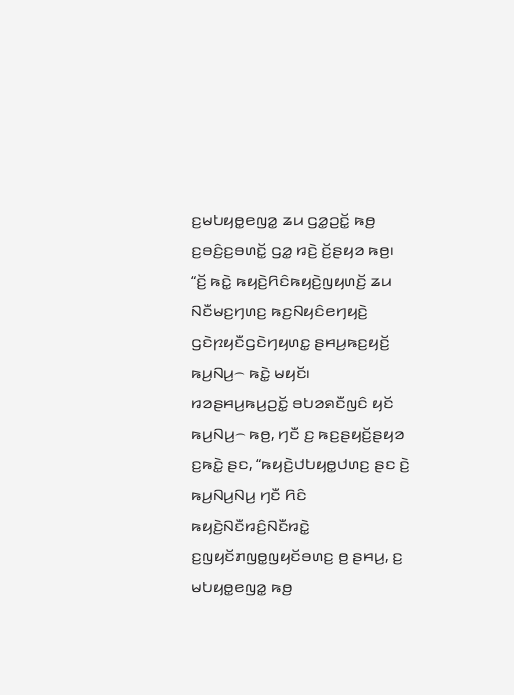ꤢ꤬ꤗꤝꤟꤥ꤭ꤕꤜꤤ꤭ ꤘꤣ ꤞꤤ꤭ꤑꤢꤩ꤭ ꤒꤥ꤬ ꤢ꤬ꤋꤢꤨ꤬ꤢ꤬ꤋꤛꤢꤩ꤭ ꤞꤤ꤭ ꤙꤢꤧ꤬ ꤢꤩ꤬ꤔꤟꤤ ꤒꤥ꤬꤯
“ꤢꤩ꤬ ꤒꤢꤧ꤭ ꤒꤟꤢꤧ꤬ꤖꤢꤨꤒꤟꤢꤧ꤬ꤜꤟꤛꤢꤩ꤬ ꤘꤣ ꤡꤢꤪꤗꤢ꤬ꤚꤛꤢ꤬ ꤒꤢ꤬ꤡꤟꤢꤨꤕꤚꤟꤢꤧ꤬ ꤞꤢꤧꤐꤟꤢꤪꤞꤢꤧꤚꤟꤛꤢ꤭ ꤔꤌꤣ꤬ꤒꤢ꤬ꤟꤢꤩ꤬ ꤒꤣ꤬ꤡꤣ꤬꤮ ꤒꤢꤧ꤭ ꤗꤟꤢꤩ꤯
ꤙꤤꤔꤌꤣ꤬ꤒꤣ꤬ꤑꤢꤩ꤭ ꤋꤝꤤꤎꤢꤪꤜꤢꤨ ꤟꤢꤩ ꤒꤣ꤬ꤡꤣ꤬꤮ ꤒꤥ꤬, ꤚꤢꤪ ꤢ꤬ ꤒꤢ꤬ꤔꤟꤢꤩ꤬ꤔꤟꤤ ꤢ꤬ꤒꤢꤧ꤭ ꤔꤢ, “ꤒꤟꤢꤧ꤬ꤓꤝꤟꤥ꤭ꤓꤛꤢ꤬ ꤔꤢ ꤢꤧ꤬ ꤒꤣ꤬ꤡꤣ꤬ꤡꤣ꤬ ꤚꤢꤪ ꤖꤢꤨ ꤒꤟꤢꤧ꤬ꤡꤢꤪꤙꤢꤨ꤬ꤡꤢꤪꤙꤢꤧ꤭ ꤢ꤬ꤜꤟꤢꤩꤊꤜꤥ꤭ꤜꤟꤢꤩꤋꤛꤢ꤬ ꤥ꤬ ꤔꤌꤣ꤬, ꤢ꤬ ꤗꤝꤟꤥ꤭ꤕꤜꤤ꤭ ꤒꤥ꤬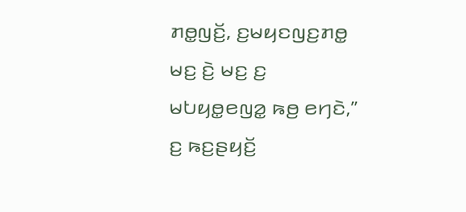ꤊꤥ꤭ꤜꤢꤩ꤬, ꤢ꤬ꤗꤟꤢꤜꤢ꤬ꤊꤥ꤭ ꤗꤢ꤬ ꤢꤧ꤬ ꤗꤢ꤬ ꤢ꤬ ꤗꤝꤟꤥ꤭ꤕꤜꤤ꤭ ꤒꤥ꤬ ꤕꤚꤢꤧ,” ꤢ꤬ ꤒꤢ꤬ꤔꤟꤢꤩ꤬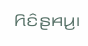ꤖꤢꤨꤔꤌꤣ꤬꤯